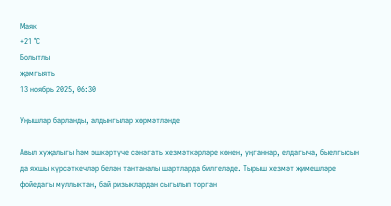Маяк
+21 °С
Болытлы
җәмгыять
13 ноябрь 2025, 06:30

Уңышлар барланды, алдынгылар хөрмәтләнде

Авыл хуҗалыгы һәм эшкәртүче сәнәгать хезмәткәрләре көнен, уңганнар, елдагыча, быелгысын да яхшы күрсәткечләр белән тантаналы шартларда билгеләде. Тырыш хезмәт җимешләре фойедагы муллыктан, бай ризыклардан сыгылып торган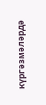күргәзмәләрдә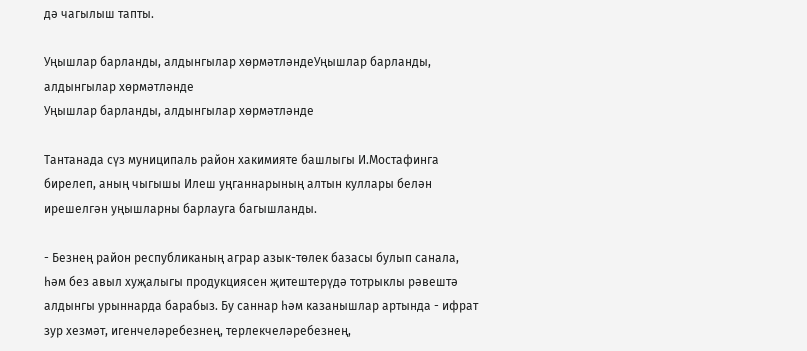дә чагылыш тапты.

Уңышлар барланды, алдынгылар хөрмәтләндеУңышлар барланды, алдынгылар хөрмәтләнде
Уңышлар барланды, алдынгылар хөрмәтләнде

Тантанада сүз муниципаль район хакимияте башлыгы И.Мостафинга бирелеп, аның чыгышы Илеш уңганнарының алтын куллары белән ирешелгән уңышларны барлауга багышланды.

- Безнең район республиканың аграр азык-төлек базасы булып санала, һәм без авыл хуҗалыгы продукциясен җитештерүдә тотрыклы рәвештә алдынгы урыннарда барабыз. Бу саннар һәм казанышлар артында - ифрат зур хезмәт, игенчеләребезнең, терлекчеләребезнең,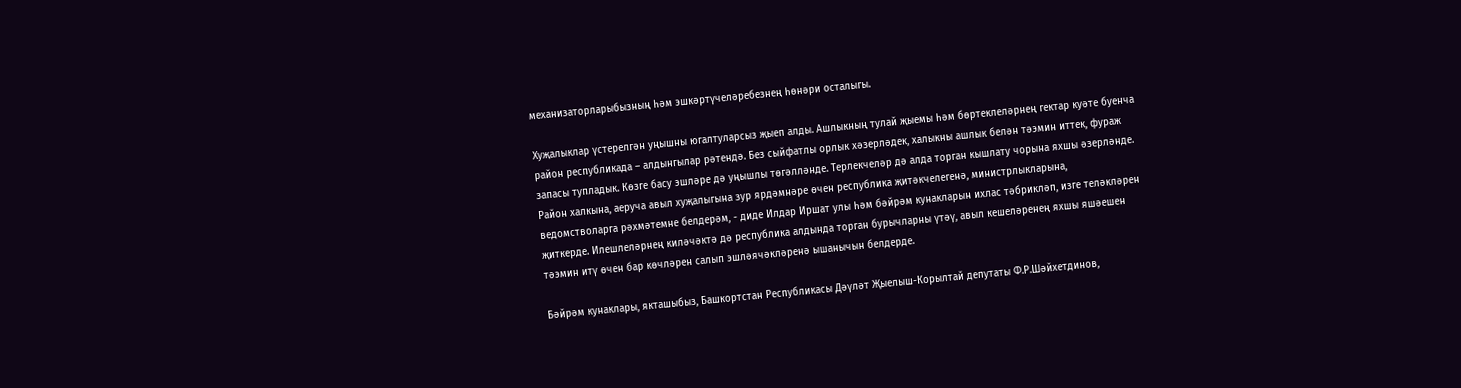механизаторларыбызның һәм эшкәртүчеләребезнең һөнәри осталыгы.

Хуҗалыклар үстерелгән уңышны югалтуларсыз җыеп алды. Ашлыкның тулай җыемы һәм бөртеклеләрнең гектар куәте буенча район республикада – алдынгылар рәтендә. Без сыйфатлы орлык хәзерләдек, халыкны ашлык белән тәэмин иттек, фураж запасы тупладык. Көзге басу эшләре дә уңышлы төгәлләнде. Терлекчеләр дә алда торган кышлату чорына яхшы әзерләнде. Район халкына, аеруча авыл хуҗалыгына зур ярдәмнәре өчен республика җитәкчелегенә, министрлыкларына, ведомстволарга рәхмәтемне белдерәм, - диде Илдар Иршат улы һәм бәйрәм кунакларын ихлас тәбрикләп, изге теләкләрен җиткерде. Илешлеләрнең киләчәктә дә республика алдында торган бурычларны үтәү, авыл кешеләренең яхшы яшәешен тәэмин итү өчен бар көчләрен салып эшләячәкләренә ышанычын белдерде.

Бәйрәм кунаклары, якташыбыз, Башкортстан Республикасы Дәүләт Җыелыш-Корылтай депутаты Ф.Р.Шәйхетдинов,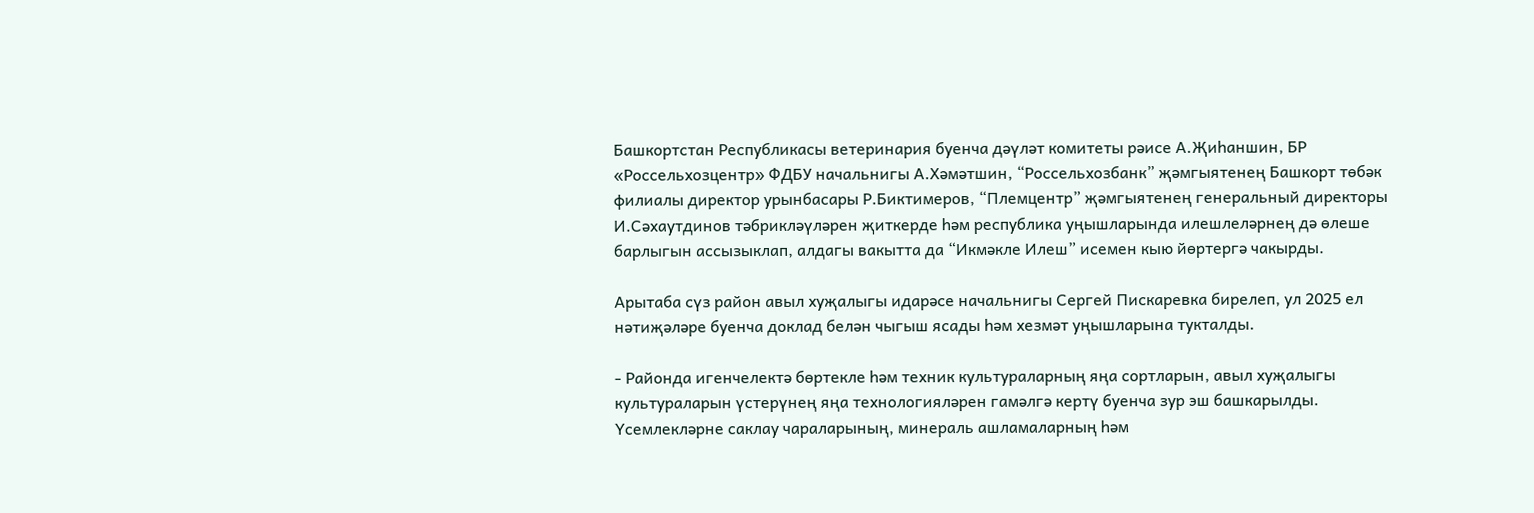Башкортстан Республикасы ветеринария буенча дәүләт комитеты рәисе А.Җиһаншин, БР «Россельхозцентр» ФДБУ начальнигы А.Хәмәтшин, “Россельхозбанк” җәмгыятенең Башкорт төбәк филиалы директор урынбасары Р.Биктимеров, “Племцентр” җәмгыятенең генеральный директоры И.Сәхаутдинов тәбрикләүләрен җиткерде һәм республика уңышларында илешлеләрнең дә өлеше барлыгын ассызыклап, алдагы вакытта да “Икмәкле Илеш” исемен кыю йөртергә чакырды.

Арытаба сүз район авыл хуҗалыгы идарәсе начальнигы Сергей Пискаревка бирелеп, ул 2025 ел нәтиҗәләре буенча доклад белән чыгыш ясады һәм хезмәт уңышларына тукталды.

- Районда игенчелектә бөртекле һәм техник культураларның яңа сортларын, авыл хуҗалыгы культураларын үстерүнең яңа технологияләрен гамәлгә кертү буенча зур эш башкарылды. Үсемлекләрне саклау чараларының, минераль ашламаларның һәм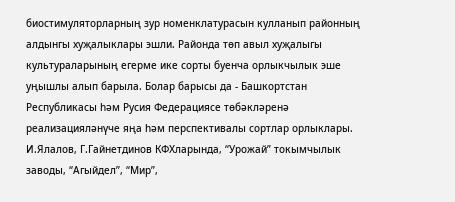биостимуляторларның зур номенклатурасын кулланып районның алдынгы хуҗалыклары эшли. Районда төп авыл хуҗалыгы культураларының егерме ике сорты буенча орлыкчылык эше уңышлы алып барыла. Болар барысы да - Башкортстан Республикасы һәм Русия Федерациясе төбәкләренә реализацияләнүче яңа һәм перспективалы сортлар орлыклары. И.Ялалов, Г.Гайнетдинов КФХларында, “Урожай” токымчылык заводы, “Агыйдел”, “Мир”,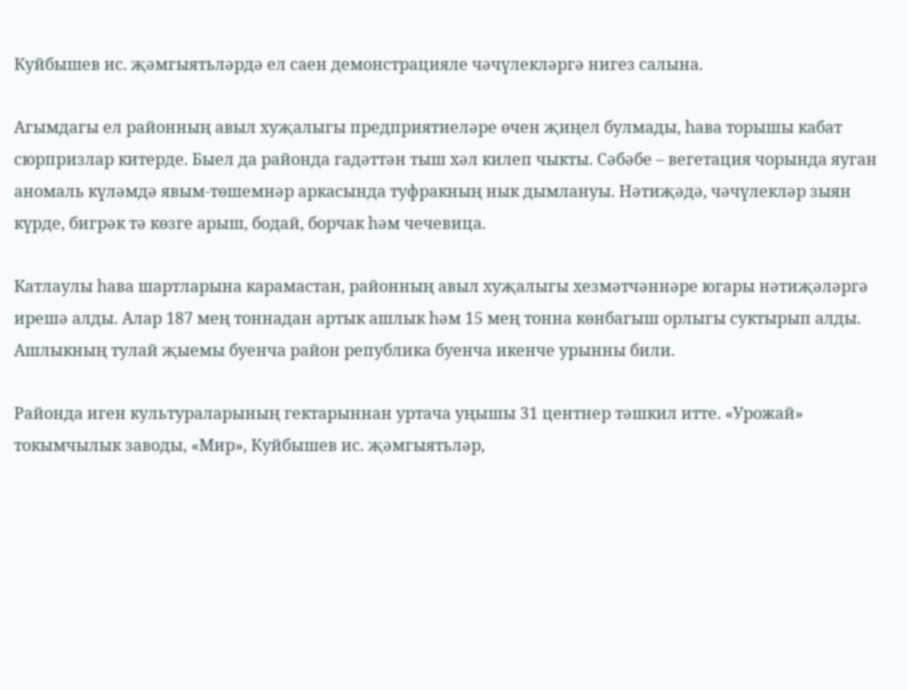Куйбышев ис. җәмгыятьләрдә ел саен демонстрацияле чәчүлекләргә нигез салына.

Агымдагы ел районның авыл хуҗалыгы предприятиеләре өчен җиңел булмады, һава торышы кабат сюрпризлар китерде. Быел да районда гадәттән тыш хәл килеп чыкты. Сәбәбе – вегетация чорында яуган аномаль күләмдә явым-төшемнәр аркасында туфракның нык дымлануы. Нәтиҗәдә, чәчүлекләр зыян күрде, бигрәк тә көзге арыш, бодай, борчак һәм чечевица.

Катлаулы һава шартларына карамастан, районның авыл хуҗалыгы хезмәтчәннәре югары нәтиҗәләргә ирешә алды. Алар 187 мең тоннадан артык ашлык һәм 15 мең тонна көнбагыш орлыгы суктырып алды. Ашлыкның тулай җыемы буенча район република буенча икенче урынны били.

Районда иген культураларының гектарыннан уртача уңышы 31 центнер тәшкил итте. «Урожай» токымчылык заводы, «Мир», Куйбышев ис. җәмгыятьләр,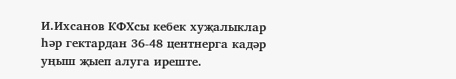И.Ихсанов КФХсы кебек хуҗалыклар һәр гектардан 36-48 центнерга кадәр уңыш җыеп алуга иреште.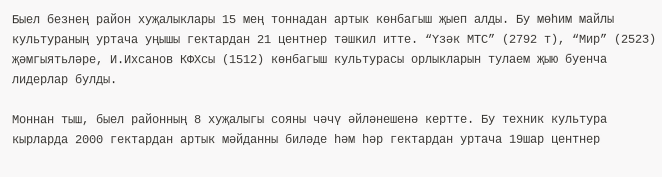Быел безнең район хуҗалыклары 15 мең тоннадан артык көнбагыш җыеп алды. Бу мөһим майлы культураның уртача уңышы гектардан 21 центнер тәшкил итте. “Үзәк МТС” (2792 т), “Мир” (2523) җәмгыятьләре, И.Ихсанов КФХсы (1512) көнбагыш культурасы орлыкларын тулаем җыю буенча лидерлар булды.

Моннан тыш, быел районның 8 хуҗалыгы сояны чәчү әйләнешенә кертте. Бу техник культура кырларда 2000 гектардан артык мәйданны биләде һәм һәр гектардан уртача 19шар центнер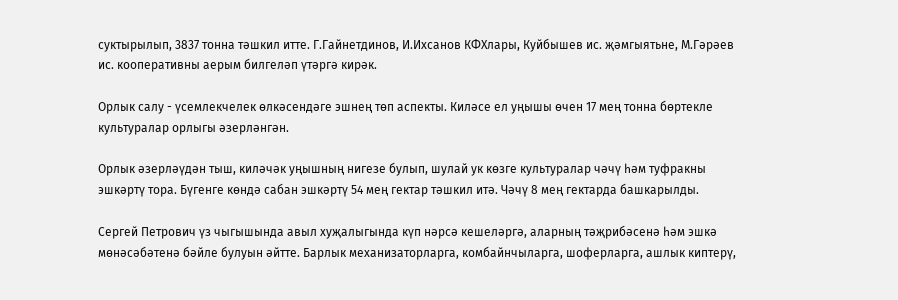суктырылып, 3837 тонна тәшкил итте. Г.Гайнетдинов, И.Ихсанов КФХлары, Куйбышев ис. җәмгыятьне, М.Гәрәев ис. кооперативны аерым билгеләп үтәргә кирәк.

Орлык салу - үсемлекчелек өлкәсендәге эшнең төп аспекты. Киләсе ел уңышы өчен 17 мең тонна бөртекле культуралар орлыгы әзерләнгән.

Орлык әзерләүдән тыш, киләчәк уңышның нигезе булып, шулай ук көзге культуралар чәчү һәм туфракны эшкәртү тора. Бүгенге көндә сабан эшкәртү 54 мең гектар тәшкил итә. Чәчү 8 мең гектарда башкарылды.

Сергей Петрович үз чыгышында авыл хуҗалыгында күп нәрсә кешеләргә, аларның тәҗрибәсенә һәм эшкә мөнәсәбәтенә бәйле булуын әйтте. Барлык механизаторларга, комбайнчыларга, шоферларга, ашлык киптерү,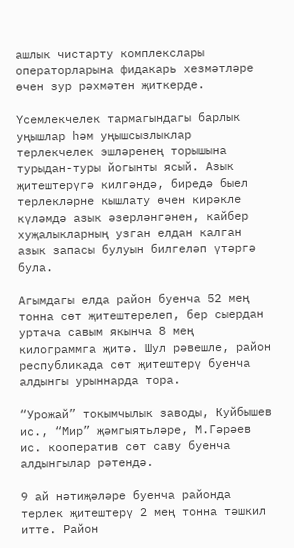ашлык чистарту комплекслары операторларына фидакарь хезмәтләре өчен зур рәхмәтен җиткерде.

Үсемлекчелек тармагындагы барлык уңышлар һәм уңышсызлыклар терлекчелек эшләренең торышына турыдан-туры йогынты ясый. Азык җитештерүгә килгәндә, биредә быел терлекләрне кышлату өчен кирәкле күләмдә азык әзерләнгәнен, кайбер хуҗалыкларның узган елдан калган азык запасы булуын билгеләп үтәргә була.

Агымдагы елда район буенча 52 мең тонна сөт җитештерелеп, бер сыердан уртача савым якынча 8 мең килограммга җитә. Шул рәвешле, район республикада сөт җитештерү буенча алдынгы урыннарда тора.

“Урожай” токымчылык заводы, Куйбышев ис., “Мир” җәмгыятьләре, М.Гәрәев ис. кооператив сөт саву буенча алдынгылар рәтендә.

9 ай нәтиҗәләре буенча районда терлек җитештерү 2 мең тонна тәшкил итте. Район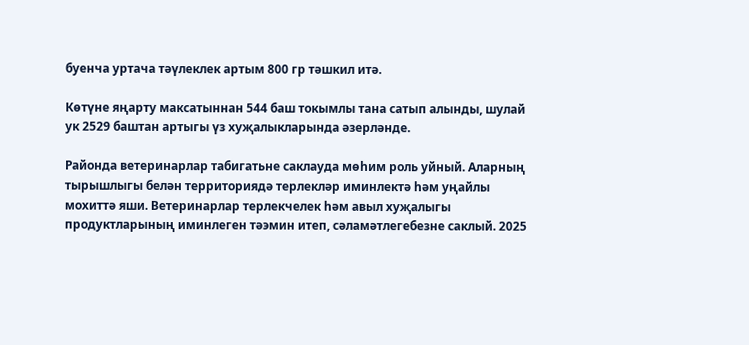буенча уртача тәүлеклек артым 800 гр тәшкил итә.

Көтүне яңарту максатыннан 544 баш токымлы тана сатып алынды, шулай ук 2529 баштан артыгы үз хуҗалыкларында әзерләнде.

Районда ветеринарлар табигатьне саклауда мөһим роль уйный. Аларның тырышлыгы белән территориядә терлекләр иминлектә һәм уңайлы мохиттә яши. Ветеринарлар терлекчелек һәм авыл хуҗалыгы продуктларының иминлеген тәэмин итеп, сәламәтлегебезне саклый. 2025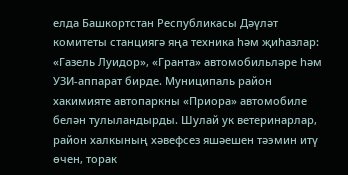елда Башкортстан Республикасы Дәүләт комитеты станциягә яңа техника һәм җиһазлар: «Газель Луидор», «Гранта» автомобильләре һәм УЗИ-аппарат бирде. Муниципаль район хакимияте автопаркны «Приора» автомобиле белән тулыландырды. Шулай ук ветеринарлар, район халкының хәвефсез яшәешен тәэмин итү өчен, торак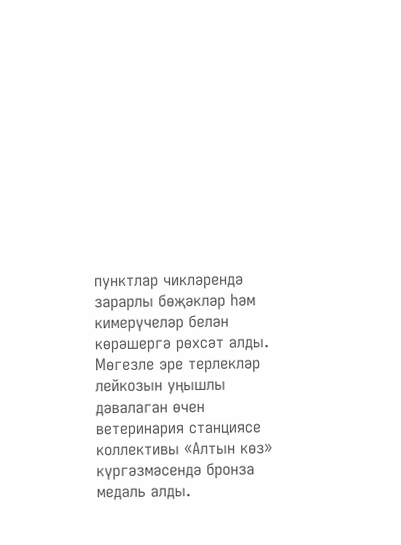пунктлар чикләрендә зарарлы бөҗәкләр һәм кимерүчеләр белән көрәшергә рөхсәт алды. Мөгезле эре терлекләр лейкозын уңышлы дәвалаган өчен ветеринария станциясе коллективы «Алтын көз» күргәзмәсендә бронза медаль алды.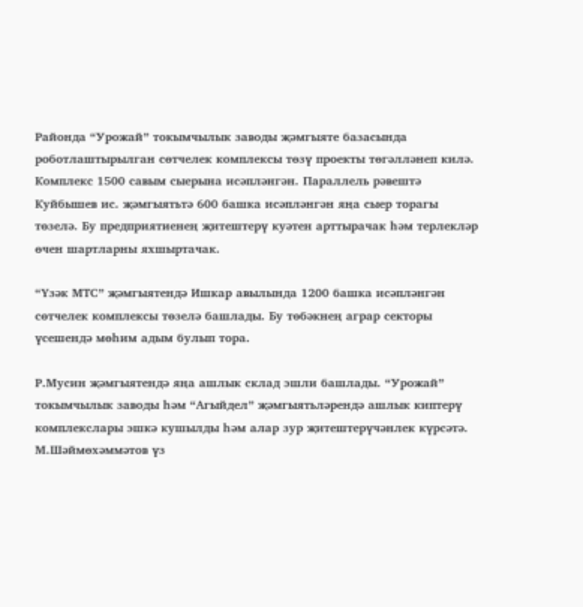Районда “Урожай” токымчылык заводы җәмгыяте базасында роботлаштырылган сөтчелек комплексы төзү проекты төгәлләнеп килә. Комплекс 1500 савым сыерына исәпләнгән. Параллель рәвештә Куйбышев ис. җәмгыятьтә 600 башка исәпләнгән яңа сыер торагы төзелә. Бу предприятиенең җитештерү куәтен арттырачак һәм терлекләр өчен шартларны яхшыртачак.

“Үзәк МТС” җәмгыятендә Ишкар авылында 1200 башка исәпләнгән сөтчелек комплексы төзелә башлады. Бу төбәкнең аграр секторы үсешендә мөһим адым булып тора.

Р.Мусин җәмгыятендә яңа ашлык склад эшли башлады. “Урожай” токымчылык заводы һәм “Агыйдел” җәмгыятьләрендә ашлык киптерү комплекслары эшкә кушылды һәм алар зур җитештерүчәнлек күрсәтә. М.Шәймөхәммәтов үз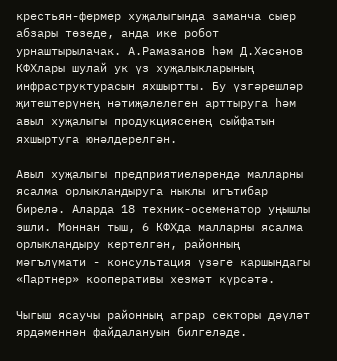крестьян-фермер хуҗалыгында заманча сыер абзары төзеде, анда ике робот урнаштырылачак. А.Рамазанов һәм Д.Хәсәнов КФХлары шулай ук үз хуҗалыкларының инфраструктурасын яхшыртты. Бу үзгәрешләр җитештерүнең нәтиҗәлелеген арттыруга һәм авыл хуҗалыгы продукциясенең сыйфатын яхшыртуга юнәлдерелгән.

Авыл хуҗалыгы предприятиеләрендә малларны ясалма орлыкландыруга ныклы игътибар бирелә. Аларда 18 техник-осеменатор уңышлы эшли. Моннан тыш, 6 КФХда малларны ясалма орлыкландыру кертелгән, районның мәгълүмати - консультация үзәге каршындагы «Партнер» кооперативы хезмәт күрсәтә.

Чыгыш ясаучы районның аграр секторы дәүләт ярдәменнән файдалануын билгеләде.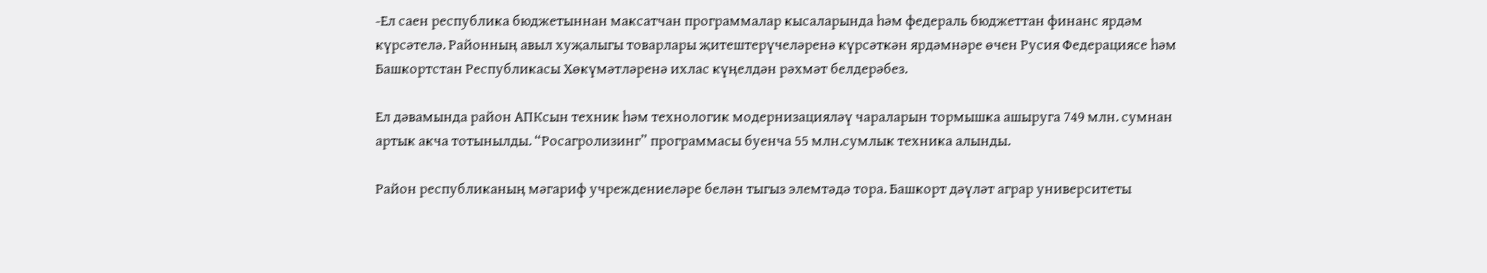-Ел саен республика бюджетыннан максатчан программалар кысаларында һәм федераль бюджеттан финанс ярдәм күрсәтелә. Районның авыл хуҗалыгы товарлары җитештерүчеләренә күрсәткән ярдәмнәре өчен Русия Федерациясе һәм Башкортстан Республикасы Хөкүмәтләренә ихлас күңелдән рәхмәт белдерәбез.

Ел дәвамында район АПКсын техник һәм технологик модернизацияләү чараларын тормышка ашыруга 749 млн. сумнан артык акча тотынылды. “Росагролизинг” программасы буенча 55 млн.сумлык техника алынды.

Район республиканың мәгариф учреждениеләре белән тыгыз элемтәдә тора. Башкорт дәүләт аграр университеты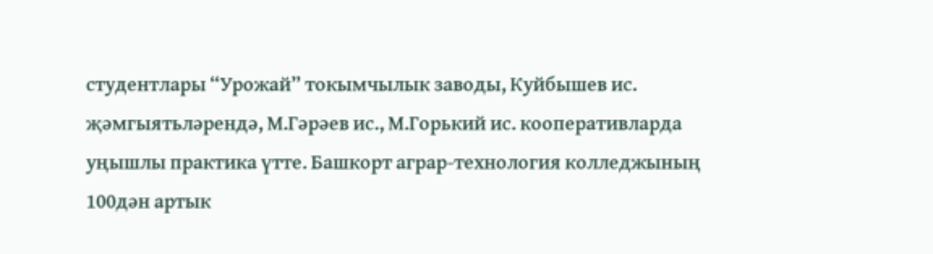студентлары “Урожай” токымчылык заводы, Куйбышев ис. җәмгыятьләрендә, М.Гәрәев ис., М.Горький ис. кооперативларда уңышлы практика үтте. Башкорт аграр-технология колледжының 100дән артык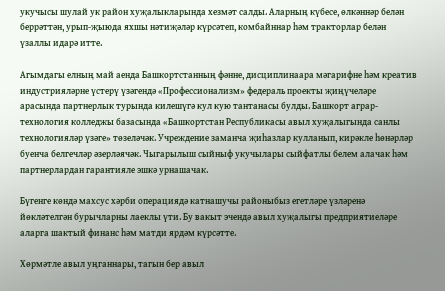укучысы шулай ук район хуҗалыкларында хезмәт салды. Аларның күбесе, өлкәннәр белән беррәттән, урып-җыюда яхшы нәтиҗәләр күрсәтеп, комбайннар һәм тракторлар белән үзаллы идарә итте.

Агымдагы елның май аенда Башкортстанның фәнне, дисциплинаара мәгарифне һәм креатив индустрияләрне үстерү үзәгендә «Профессионализм» федераль проекты җиңүчеләре арасында партнерлык турында килешүгә кул кую тантанасы булды. Башкорт аграр-технология колледжы базасында «Башкортстан Республикасы авыл хуҗалыгында санлы технологияләр үзәге» төзеләчәк. Учреждение заманча җиһазлар кулланып, кирәкле һөнәрләр буенча белгечләр әзерләячәк. Чыгарылыш сыйныф укучылары сыйфатлы белем алачак һәм партнерлардан гарантияле эшкә урнашачак.

Бүгенге көндә махсус хәрби операциядә катнашучы районыбыз егетләре үзләренә йөкләтелгән бурычларны лаеклы үти. Бу вакыт эчендә авыл хуҗалыгы предприятиеләре аларга шактый финанс һәм матди ярдәм күрсәтте.

Хөрмәтле авыл уңганнары, тагын бер авыл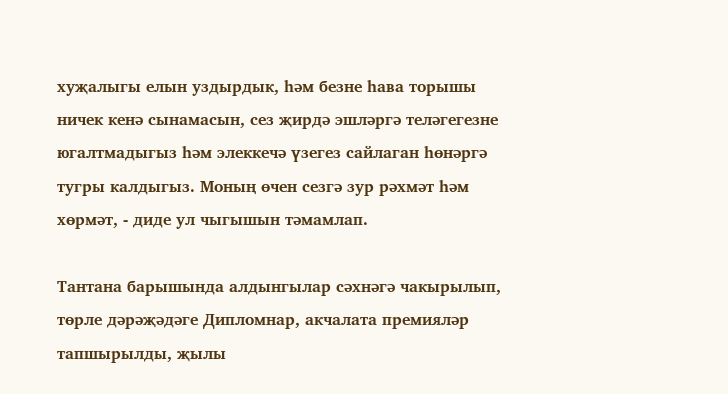хуҗалыгы елын уздырдык, һәм безне һава торышы ничек кенә сынамасын, сез җирдә эшләргә теләгегезне югалтмадыгыз һәм элеккечә үзегез сайлаган һөнәргә тугры калдыгыз. Моның өчен сезгә зур рәхмәт һәм хөрмәт, - диде ул чыгышын тәмамлап.

Тантана барышында алдынгылар сәхнәгә чакырылып, төрле дәрәҗәдәге Дипломнар, акчалата премияләр тапшырылды, җылы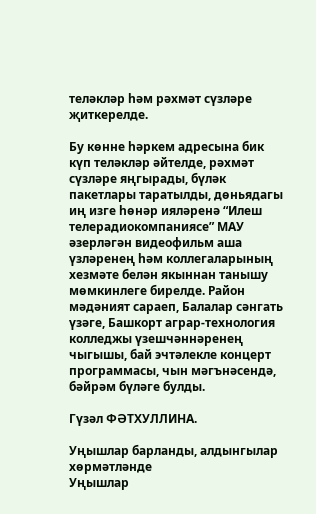теләкләр һәм рәхмәт сүзләре җиткерелде.

Бу көнне һәркем адресына бик күп теләкләр әйтелде, рәхмәт сүзләре яңгырады, бүләк пакетлары таратылды, дөньядагы иң изге һөнәр ияләренә “Илеш телерадиокомпаниясе” МАУ әзерләгән видеофильм аша үзләренең һәм коллегаларының хезмәте белән якыннан танышу мөмкинлеге бирелде. Район мәдәният сараеп, Балалар сәнгать үзәге, Башкорт аграр-технология колледжы үзешчәннәренең чыгышы, бай эчтәлекле концерт программасы, чын мәгънәсендә, бәйрәм бүләге булды.

Гүзәл ФӘТХУЛЛИНА.

Уңышлар барланды, алдынгылар хөрмәтләнде
Уңышлар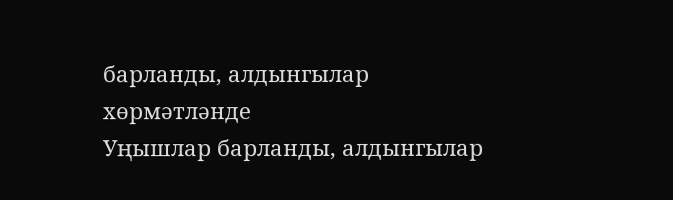барланды, алдынгылар хөрмәтләнде
Уңышлар барланды, алдынгылар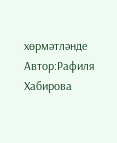хөрмәтләнде
Автор:Рафиля Хабирова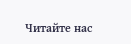Читайте нас